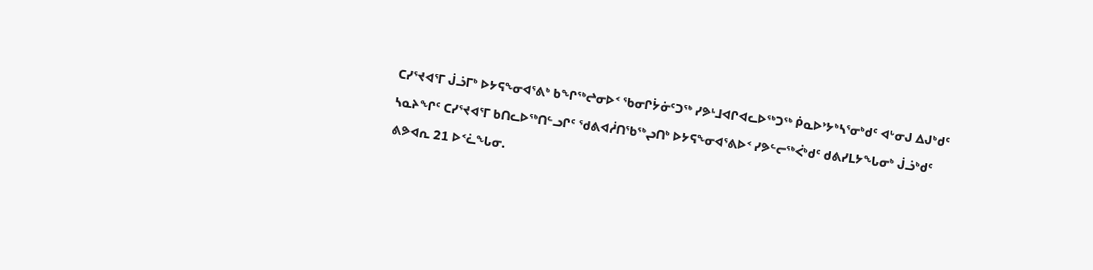ᑕᓯᕐᔪᐊᕐᒥ ᒎᓘᒥᒃ ᐅᔭᕋᖕᓂᐊᕐᕕᒃ ᑲᖏᖅᖠᓂᐅᑉ ᖃᓂᒋᔮᓃᑦᑐᖅ ᓯᕗᒻᒧᐊᒋᐊᓚᐅᖅᑐᖅ ᑮᓇᐅᔾᔭᒃᓴᕐᓂᒃᑯᑦ ᐊᒡᓂᒍ ᐃᒍᒃᑯᑦ ᓴᓇᔨᖏᑦ ᑕᓯᕐᔪᐊᕐᒥ ᑲᑎᓚᐅᖅᑎᓪᓗᒋᑦ ᖁᕕᐊᓲᑎᖃᖅᖢᑎᒃ ᐅᔭᕋᖕᓂᐊᕐᕕᐅᑉ ᓯᕗᓪᓕᖅᐹᒃᑯᑦ ᑯᕕᓯᒪᔭᖓᓂᒃ ᒎᓘᒃᑯᑦ ᕕᕗᐊᕆ 21 ᐅᑉᓛᖓᓂ.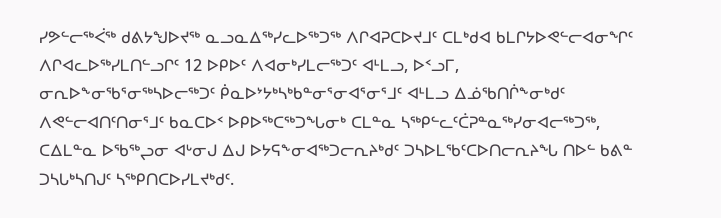ᓯᕗᓪᓕᖅᐹᖅ ᑯᕕᔭᖑᐅᔪᖅ ᓇᓗᓇᐃᖅᓯᓚᐅᖅᑐᖅ ᐱᒋᐊᕈᑕᐅᔪᒧᑦ ᑕᒪᒃᑯᐊ ᑲᒪᒋᔭᐅᕙᓪᓕᐊᓂᖏᑦ ᐱᒋᐊᓚᐅᖅᓯᒪᑎᓪᓗᒋᑦ 12 ᐅᑭᐅᑦ ᐱᐊᓂᒃᓯᒪᓕᖅᑐᑦ ᐊᒻᒪᓗ, ᐅᑉᓗᒥ, ᓂᕆᐅᖕᓂᖃᕐᓂᖅᓴᐅᓕᖅᑐᑦ ᑮᓇᐅᔾᔭᒃᓴᒃᑲᓐᓂᕐᓂᐊᕐᓂᕐᒧᑦ ᐊᒻᒪᓗ ᐃᓅᖃᑎᒌᖕᓂᒃᑯᑦ ᐱᕙᓪᓕᐊᑎᑦᑎᓂᕐᒧᑦ ᑲᓇᑕᐅᑉ ᐅᑭᐅᖅᑕᖅᑐᖓᓂᒃ ᑕᒪᓐᓇ ᓴᖅᑭᓪᓚᑦᑖᕈᓐᓇᖅᓯᓂᐊᓕᖅᑐᖅ, ᑕᐃᒪᓐᓇ ᐅᖃᖅᖢᓂ ᐊᒡᓂᒍ ᐃᒍ ᐅᔭᕋᖕᓂᐊᖅᑐᓕᕆᔨᒃᑯᑦ ᑐᓴᐅᒪᖃᑦᑕᐅᑎᓕᕆᔨᖓ ᑎᐅᓪ ᑲᕕᓐ ᑐᓴᒐᒃᓴᑎᒍᑦ ᓴᖅᑭᑎᑕᐅᓯᒪᔪᒃᑯᑦ.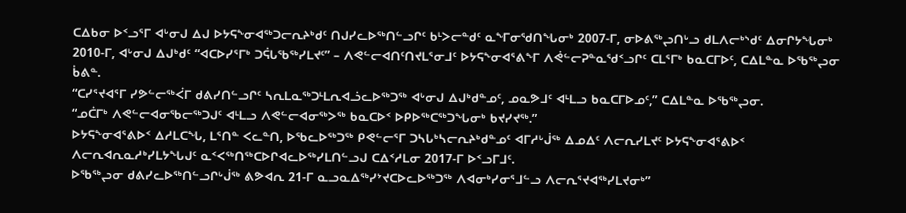ᑕᐃᑲᓂ ᐅᑉᓗᕐᒥ ᐊᒡᓂᒍ ᐃᒍ ᐅᔭᕋᖕᓂᐊᖅᑐᓕᕆᔨᒃᑯᑦ ᑎᒍᓯᓚᐅᖅᑎᓪᓗᒋᑦ ᑲᒻᐳᓕᓐᑯᑦ ᓇᖕᒥᓂᖁᑎᖓᓂᒃ 2007-ᒥ, ᓂᐅᕕᖅᖢᑎᒡᓗ ᑯᒪᐱᓕᒃᔅᑯᑦ ᐃᓂᒋᔭᖓᓂᒃ 2010-ᒥ, ᐊᒡᓂᒍ ᐃᒍᒃᑯᑦ “ᐊᑕᐅᓯᕐᒥᒃ ᑐᕌᒐᖃᖅᓯᒪᔪᑦ” – ᐱᕙᓪᓕᐊᑎᑦᑎᔪᒪᕐᓂᒧᑦ ᐅᔭᕋᖕᓂᐊᕐᕕᖕᒥ ᐱᕚᓪᓕᕈᓐᓇᖁᑉᓗᒋᑦ ᑕᒪᕐᒥᒃ ᑲᓇᑕᒥᐅᑦ, ᑕᐃᒪᓐᓇ ᐅᖃᖅᖢᓂ ᑳᕕᓐ.
“ᑕᓯᕐᔪᐊᕐᒥ ᓯᕗᓪᓕᖅᐹᒥ ᑯᕕᓯᑎᓪᓗᒋᑦ ᓴᕆᒪᓇᖅᑐᒻᒪᕆᐊᓘᓚᐅᖅᑐᖅ ᐊᒡᓂᒍ ᐃᒍᒃᑯᓐᓄᑦ, ᓄᓇᕗᒧᑦ ᐊᒻᒪᓗ ᑲᓇᑕᒥᐅᓄᑦ,” ᑕᐃᒪᓐᓇ ᐅᖃᖅᖢᓂ.
“ᓄᑖᒥᒃ ᐱᕙᓪᓕᐊᓂᖃᓕᖅᑐᒍᑦ ᐊᒻᒪᓗ ᐱᕙᓪᓕᐊᓂᖅᐳᖅ ᑲᓇᑕᐅᑉ ᐅᑭᐅᖅᑕᖅᑐᖓᓂᒃ ᑲᔪᓯᔪᖅ.”
ᐅᔭᕋᖕᓂᐊᕐᕕᐅᑉ ᐃᓱᒪᑕᖓ, ᒪᕐᑎᓐ ᐸᓚᓐᑎ, ᐅᖃᓚᐅᖅᑐᖅ ᑭᕙᓪᓕᕐᒥ ᑐᓴᒐᒃᓴᓕᕆᔨᒃᑯᓐᓄᑦ ᐊᒥᓱᒡᒎᖅ ᐃᓄᐃᑦ ᐱᓕᕆᓯᒪᔪᑦ ᐅᔭᕋᖕᓂᐊᕐᕕᐅᑉ ᐱᓕᕆᐊᕆᓇᓱᒃᓯᒪᔭᖓᒍᑦ ᓇᑉᐸᖅᑎᖅᑕᐅᒋᐊᓚᐅᖅᓯᒪᑎᓪᓗᒍ ᑕᐃᑉᓱᒪᓂ 2017-ᒥ ᐅᑉᓗᒥᒧᑦ.
ᐅᖃᖅᖢᓂ ᑯᕕᓯᓚᐅᖅᑎᓪᓗᒋᒡᒎᖅ ᕕᕗᐊᕆ 21-ᒥ ᓇᓗᓇᐃᖅᓯᔾᔪᑕᐅᓚᐅᖅᑐᖅ ᐱᐊᓂᒃᓯᓂᕐᒧᓪᓗ ᐱᓕᕆᕐᔪᐊᖅᓯᒪᔪᓂᒃ”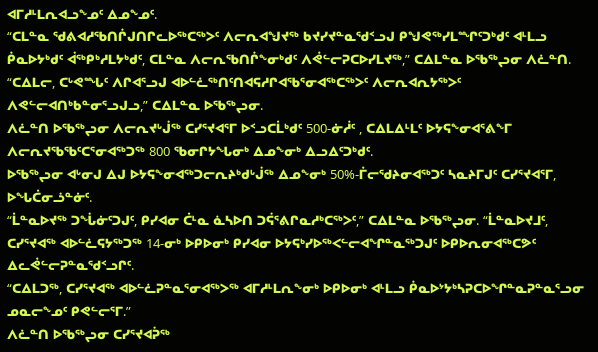ᐊᒥᓱᒻᒪᕆᐊᓗᖕᓄᑦ ᐃᓄᖕᓄᑦ.
“ᑕᒪᓐᓇ ᖁᕕᐊᓱᖃᑎᒌᒍᑎᒋᓚᐅᖅᑕᖅᐳᑦ ᐱᓕᕆᐊᖑᔪᖅ ᑲᔪᓯᔪᓐᓇᖁᑉᓗᒍ ᑭᖑᕙᖅᓯᒪᙱᑦᑐᒃᑯᑦ ᐊᒻᒪᓗ ᑮᓇᐅᔭᒃᑯᑦ ᐋᖅᑭᒃᓱᒪᔭᒃᑯᑦ, ᑕᒪᓐᓇ ᐱᓕᕆᖃᑎᒌᖕᓂᒃᑯᑦ ᐱᕚᓪᓕᕈᑕᐅᓯᒪᔪᖅ,” ᑕᐃᒪᓐᓇ ᐅᖃᖅᖢᓂ ᐱᓛᓐᑎ.
“ᑕᐃᒪᓕ, ᑕᒡᕙᙵᑦ ᐱᒋᐊᕐᓗᒍ ᐊᐅᓪᓛᖅᑎᑦᑎᐊᕋᓱᒋᐊᖃᕐᓂᐊᖅᑕᖅᐳᑦ ᐱᓕᕆᐊᕆᔭᖅᐳᑦ ᐱᕙᓪᓕᐊᑎᒃᑲᓐᓂᕐᓗᒍᓗ,” ᑕᐃᒪᓐᓇ ᐅᖃᖅᖢᓂ.
ᐱᓛᓐᑎ ᐅᖃᖅᖢᓂ ᐱᓕᕆᔪᒡᒎᖅ ᑕᓯᕐᔪᐊᕐᒥ ᐅᑉᓗᑕᒫᒃᑯᑦ 500-ᓃᓲᑦ , ᑕᐃᒪᐃᒻᒪᑦ ᐅᔭᕋᖕᓂᐊᕐᕕᖕᒥ ᐱᓕᕆᔪᖃᖃᑦᑕᕐᓂᐊᖅᑐᖅ 800 ᖃᓂᒋᔭᖓᓂᒃ ᐃᓄᖕᓂᒃ ᐃᓗᐃᑦᑐᒃᑯᑦ.
ᐅᖃᖅᖢᓂ ᐊᒡᓂᒍ ᐃᒍ ᐅᔭᕋᖕᓂᐊᖅᑐᓕᕆᔨᒃᑯᒡᒎᖅ ᐃᓄᖕᓂᒃ 50%-ᒦᓕᖁᔨᓂᐊᖅᑐᑦ ᓴᓇᔨᒥᒍᑦ ᑕᓯᕐᔪᐊᕐᒥ, ᐅᖓᑖᓂᓘᓐᓃᑦ.
“ᒫᓐᓇᐅᔪᖅ ᑐᖔᓃᑦᑐᒍᑦ, ᑭᓯᐊᓂ ᑖᒻᓇ ᓈᓴᐅᑎ ᑐᕌᕐᕕᒋᓇᓱᒃᑕᖅᐳᑦ,” ᑕᐃᒪᓐᓇ ᐅᖃᖅᖢᓂ. “ᒫᓐᓇᐅᔪᒧᑦ, ᑕᓯᕐᔪᐊᖅ ᐊᐅᓪᓛᕋᔭᖅᑐᖅ 14-ᓂᒃ ᐅᑭᐅᓂᒃ ᑭᓯᐊᓂ ᐅᔭᕋᒃᓯᐅᖅᐸᓪᓕᐊᖏᓐᓇᖅᑐᒍᑦ ᐅᑭᐅᕆᓂᐊᖅᑕᕗᑦ ᐃᓚᕚᓪᓕᕈᓐᓇᖁᑉᓗᒋᑦ.
“ᑕᐃᒪᑐᖅ, ᑕᓯᕐᔪᐊᖅ ᐊᐅᓪᓛᕈᓐᓇᕐᓂᐊᖅᐳᖅ ᐊᒥᓱᒻᒪᕆᖕᓂᒃ ᐅᑭᐅᓂᒃ ᐊᒻᒪᓗ ᑮᓇᐅᔾᔭᒃᓴᕈᑕᐅᖏᓐᓇᕈᓐᓇᕐᓗᓂ ᓄᓇᓕᖕᓄᑦ ᑭᕙᓪᓕᕐᒥ.”
ᐱᓛᓐᑎ ᐅᖃᖅᖢᓂ ᑕᓯᕐᔪᐊᕉᖅ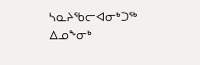ᓴᓇᔨᖃᓕᐊᓂᒃᑐᖅ ᐃᓄᖕᓂᒃ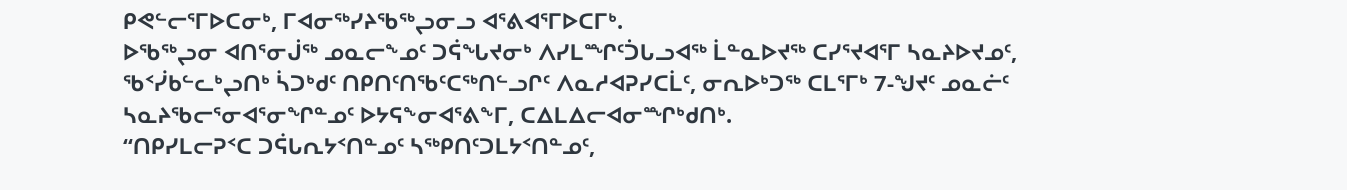ᑭᕙᓪᓕᕐᒥᐅᑕᓂᒃ, ᒥᐊᓂᖅᓯᔨᖃᖅᖢᓂᓗ ᐊᕐᕕᐊᕐᒥᐅᑕᒥᒃ.
ᐅᖃᖅᖢᓂ ᐊᑎᕐᓂᒎᖅ ᓄᓇᓕᖕᓄᑦ ᑐᕌᖓᔪᓂᒃ ᐱᓯᒪᙱᑦᑑᒐᓗᐊᖅ ᒫᓐᓇᐅᔪᖅ ᑕᓯᕐᔪᐊᕐᒥ ᓴᓇᔨᐅᔪᓄᑦ, ᖃᑉᓰᑲᓪᓚᒃᖢᑎᒃ ᓵᑐᒃᑯᑦ ᑎᑭᑎᑦᑎᖃᑦᑕᖅᑎᓪᓗᒋᑦ ᐱᓇᓱᐊᕈᓯᑕᒫᑦ, ᓂᕆᐅᒃᑐᖅ ᑕᒪᕐᒥᒃ 7-ᖑᔪᑦ ᓄᓇᓖᑦ ᓴᓇᔨᖃᓕᕐᓂᐊᕐᓂᖏᓐᓄᑦ ᐅᔭᕋᖕᓂᐊᕐᕕᖕᒥ, ᑕᐃᒪᐃᓕᐊᓂᙱᒃᑯᑎᒃ.
“ᑎᑭᓯᒪᓕᕈᑉᑕ ᑐᕌᒐᕆᔭᑉᑎᓐᓄᑦ ᓴᖅᑭᑎᑦᑐᒪᔭᑉᑎᓐᓄᑦ,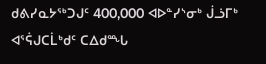ᑯᕕᓯᓇᔭᖅᑐᒍᑦ 400,000 ᐊᐅᓐᓯᔅᓂᒃ ᒎᓘᒥᒃ ᐊᕐᕌᒍᑕᒫᒃᑯᑦ ᑕᐃᑯᙵ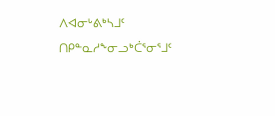ᐱᐊᓂᒡᕕᒃᓴᒧᑦ ᑎᑭᓐᓇᓱᖕᓂᓗᒃᑖᕐᓂᕐᒧᑦ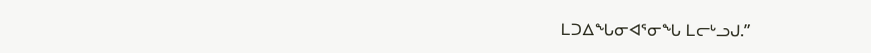ᒪᑐᐃᖓᓂᐊᕐᓂᖓ ᒪᓕᒡᓗᒍ.”